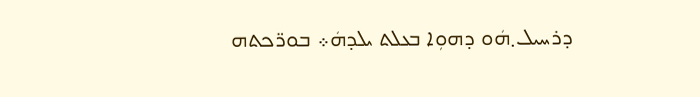ܕܪܚܝܠ܂ܗܿܘ ܕܗܘܼܐ ܒܥܠܬ ܝܠܕܗܿ܀ ܒܘܪ̈ܟܬܗ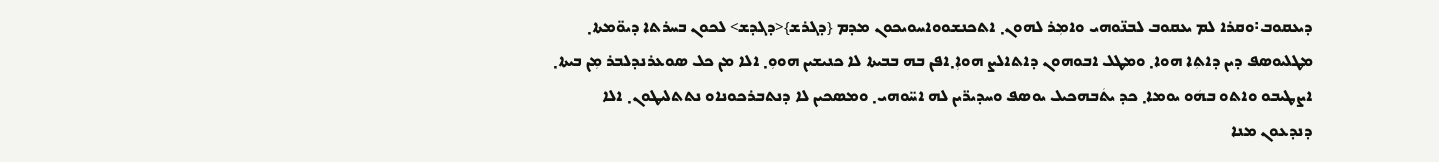ܕܝܥܩܘܒ܃ܘܩܪܐ ܠܡ ܝܥܩܘܒ ܠܒܢ̈ܘܗܝ ܘܐܡܼܪ ܠܗܘܢ܂ ܐܬܟܢܫܘܘܐܚܘܝܟܘܢ ܡܕܡ ‍{ܕܓܪܫ‍}<ܕܓܕܫ‍> ܠܟܘܢ ܒܚܪܬܐ ܕܝܘ̈ܡܬܐ܂ ܡܛܠܝܘܣܦ ܕܝܢ ܕܐܬܼܐ ܗܘܐ܂ ܘܡܛܠ ܐܒܘܗܘܢ ܕܐܬܐܠܨ ܗܘܐܼ܂ܐܦܢ ܒܗ ܒܒܝܬܐ ܠܐ ܟܢܝܫܝܢ ܗܘܘܼ܂ ܐܠܐ ܡܢ ܟܠ ܣܘܥܪܢܕܠܒܪ ܡܼܢ ܒܝܬܐ܂ ܐܨܛܝܒܘ ܘܐܬܘ ܒܗܿܘ ܝܘܡܐ܂ ܟܕ ܝܬܿܒܗܟܝܠ ܝܘܣܦ ܘܚܕܝܪ̈ܝܢ ܠܗ ܐܚ̈ܘܗܝ܂ ܘܡܣܟܝܢ ܠܐ ܕܢܬܒܪܟܘܢܐܘ ܢܬܬܠܝܛܘܢ܂ ܐܠܐ ܕܢܕܥܘܢ ܡܢܐ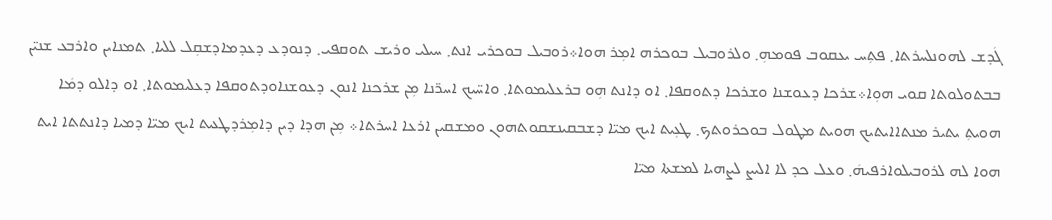ܓܿܕܫ ܠܗܘܢܠܚܪܬܐ܂ ܦܬܼܚ ܝܥܩܘܒ ܦܘܡܗܼ܂ ܘܠܪܘܒܝܠ ܒܘܟܪܗ ܐܡܼܪ ܗܘܐ܀ܪܘܒܝܠ ܒܘܟܪܝ ܐܢܬ܂ ܚܝܠܝ ܘܪܝܫ ܬܘܩܦܝ܂ ܕܢܘܕܥ ܕܥܕܡܐܕܫܩܼܠ ܠܠܝܐ܂ ܬܡܢܐܝܢ ܘܐܪܒܥ ܫܢܝ̈ܢ ܒܒܬܘܠܘܬܐ ܩܘܝ ܗܘܼܐ܀ܫܪܟܐ ܕܥܘܫܢܐ ܘܫܪܟܐ ܕܬܘܩܦܐ܂ ܐܘ ܕܐܢܬ ܗܼܘ ܒܪܥܠܝܡܘܬܐ܂ ܘܐܚ̈ܝܟ ܐܚܪ̈ܢܐ ܡܼܢ ܫܪܟܢܐ ܐܢܘܢ ܕܥܘܫܢܐܘܕܬܘܩܦܐ ܕܥܠܝܡܘܬܐ܂ ܐܘ ܕܐܠܘ ܕܡܿܐ ܗܘܝܬܼ ܝܬܝܪ ܡܢܬܐܐܝܬܝܟ ܗܘܝܬ ܡܛܘܠ ܒܘܟܪܘܬܟ܂ ܛܥܼܝܬ ܐܝܟ ܡܝ̈ܐ ܕܫܒܩܝܢܫܩܘܬܗܘܢ ܘܡܫܩܝܢ ܐܪܥܐ ܐܚܪܬܐ܀ ܡܼܢ ܗܕܐ ܕܝܢ ܕܐܡܼܪܕܛܥܝܬ ܐܝܟ ܡܝ̈ܐ ܕܡܝܐ ܕܐܢܬܬܐ ܐܝܬ ܗܘܐ ܠܗ ܠܪܘܒܝܠܘܐܪܦܝܗܿ܂ ܘܥܠ ܟܕ ܠܐ ܐܠܝܨ ܠܨܗܝܐ ܠܡܫܬܐ ܡܝ̈ܐ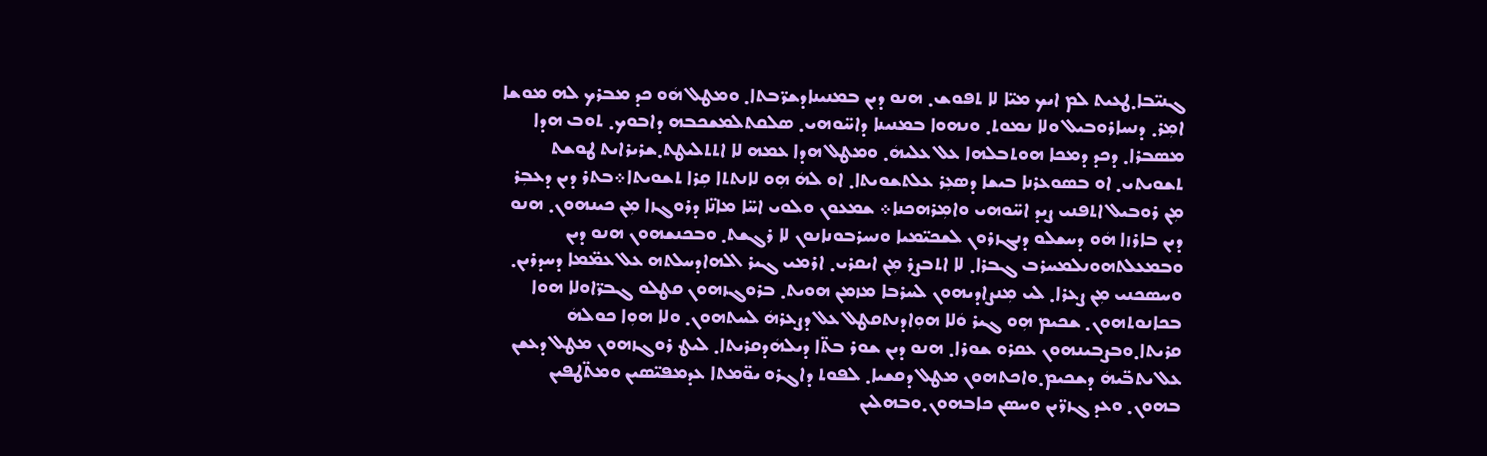ܓܢܝ̈ܒܐ܂ܛܥܝܬ ܠܡ ܐܝܟ ܡܝ̈ܐ ܠܐ ܬܦܘܫ܂ ܗܢܘ ܕܝܢ ܒܡܢܝܢܐܕܫܪ̈ܒܬܐ܂ ܘܡܛܠ ܗܿܘ ܟܕ ܡܒܪܟ ܠܗ ܡܘܫܐ ܐܡܼܪ܂ ܕܢܚܐܪܘܒܝܠ ܘܠܐ ܢܡܘܬ܂ ܘܢܗܘܐ ܒܡܢܝܢܐ ܕܐܚ̈ܘܗܝ܂ ܣܠܩܬܠܡܫܟܒܗ ܕܐܒܘܟ܂ ܬܘܒ ܗܕܐ ܡܣܒܪܐ܂ ܕܟܕ ܕܡܟܐ ܗܘܬܒܠܗܐ ܥܠ ܥܠܝܗܿ܂ ܘܡܛܠ ܗܕܐ ܥܡܗ ܠܐ ܐܬܬܠܝܛܬ܂ܫܪܝܪܐܝܬ ܛܘܫܬ ܬܫܘܝܬܝ܂ ܐܘ ܒܣܘܥܪܢܐ ܒܝܫܐ ܕܣܥܼܪ ܥܠܬܫܘܝܬܐ܂ ܐܘ ܠܗܿ ܗܼܘ ܠܐܢܬܬܐ ܩܼܪܐ ܬܫܘܝܬܐ܀ܒܬܪ ܕܝܢ ܕܥܒܼܪ ܡܼܢ ܪܘܒܝܠ ܐܬܦܢܝ ܨܝܕ ܐܚ̈ܘܗܝ ܘܐܡܼܪܗܟܢܐ܀ ܫܡܥܘܢ ܘܠܘܝ ܐܚ̈ܐ ܡܐܢ̈ܐ ܕܪܘܓܙܐ ܡܼܢ ܟܝܢܗܘܢ܂ ܗܢܘ ܕܝܢ ܒܐܪܙܐ ܗܿܘ ܕܚܫܠܘ ܕܢܓܙܪܘܢ ܠܫܟܝ̈ܡܝܐ ܘܢܚܪܒܘܢܐܢܘܢ ܠܐ ܪܓܫܬ܂ ܘܒܟܢܫܗܘܢ ܗܢܘ ܕܝܢ ܘܒܡܥܠܬܗܘܢܠܡܚܪܒ ܓܒܪܐ܂ ܠܐ ܐܬܒܨܪ ܡܼܢ ܐܝܩܪܝ܂ ܐܪܡܝ ܓܝܪ ܐܠܗܐܕܚܠܬܗ ܥܠ ܥܡ̈ܡܐ ܕܚܕܪܝܢ܂ ܘܚܣܟܢܝ ܡܼܢ ܨܥܪܐ܂ ܠܝ ܡܼܢܨܐܕܝܗܘܢ ܠܚܪܒܐ ܡܙܡܢ ܗܘܝܬ܂ ܒܪܘܓܙܗܘܢ ܩܛܠܘ ܓܒܪ̈ܐܘܠܐ ܗܘܐ ܒܟܐܢܘܬܗܘܢ܂ ܫܟܝܡ ܗܼܘ ܓܝܪ ܘܿܠܐ ܗܘܼܐܕܢܬܩܛܠ ܥܠ ܕܨܥܪܗܿ ܠܚܬܗܘܢ܂ ܘܠܐ ܗܘܼܐ ܟܘܠܗܿ ܩܪܝܬܐ܂ܘܒܨܒܝܢܗܘܢ ܥܩܪܘ ܫܘܪܐ܂ ܗܢܘ ܕܝܢ ܫܘܪ ܒܬ̈ܐ ܕܝܠܗܿܕܩܪܝܬܐ܂ ܠܝܛ ܪܘܓܙܗܘܢ ܡܛܠ ܕܥܫܢ ܥܠ ܝܬܒ̈ܝܗܿ ܕܫܟܝܡ܂ܘܐܟܬܗܘܢ ܡܛܠ ܕܩܫܝܐ܂ ܠܦܘܬ ܕܐܓܪܘ ܝܘ̈ܡܬܐ ܥܕܡܦܝ̈ܣܝܢ ܘܡܬ̈ܛܦܝܢ ܒܗܘܢ܂ ܘܥܕ ܓܙܪ̈ܝܢ ܘܚܣܢ ܟܐܒܗܘܢ܂ܘܒܗܠܝܢ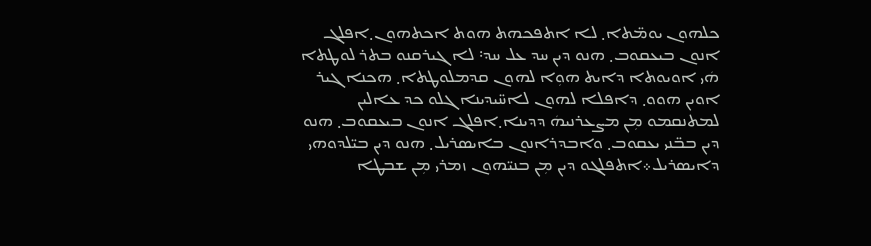ܟܠܗܘܢ ܝܘܡ̈ܬܐ܂ ܠܐ ܐܬܦܟܗܬ ܗܘܬ ܐܟܬܗܘܢ܂ܐܦܠܓ ܐܢܘܢ ܒܝܥܩܘܒ܂ ܗܢܘ ܕܝܢ ܚܕ ܥܠ ܚܕ܃ ܠܐ ܓܝܪܩܢܘ ܒܬܪ ܠܘܛܬܐ ܗܿܝ ܐܘܝܘܬܐ ܕܐܝܬ ܗܘܼܐ ܠܗܘܢ ܩܕܡܠܘܛܬܐ܂ ܗܟܢܐ ܓܝܪ ܐܘܝܢ ܗܘܘ܂ ܕܐܦܠܐ ܠܗܘܢ ܠܐܚ̈ܝܕܝܢܐ ܓܠܘ ܟܕ ܥܐܠܝܢ ܠܡܬܢܩܡܘ ܡܼܢ ܡܨܥܪܢܝܗܿ ܕܕܝܢܐ܂ܐܦܠܓ ܐܢܘܢ ܒܝܥܩܘܒ܂ ܗܢܘ ܕܝܢ ܒܒ̈ܢܝ ܝܥܩܘܒ܂ ܘܐܒܕܪܐܢܘܢ ܒܐܝܣܪܝܠ܂ ܗܢܘ ܕܝܢ ܒܝ̈ܠܕܘܗܝ ܕܐܝܣܪܝܠ܀ܐܬܦܠܓܘ ܕܝܢ ܡܼܢ ܒܢܝ̈ܗܘܢ ܙܡܪܝ ܡܼܢ ܫܒܛܐ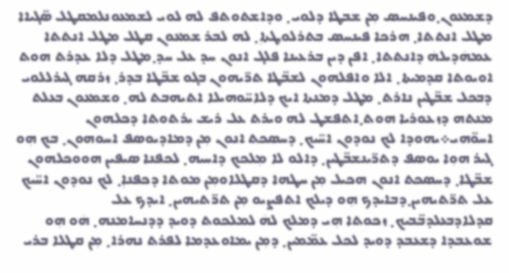ܕܫܡܥܘܢ܂ܘܦܝܢܚܣ ܡܼܢ ܫܒܛܐ ܕܠܘܝ܂ ܘܕܐܫܬܘܬܦ ܠܗ ܠܘܝ ܠܫܡܥܘܢܠܡܩܛܠ ܣ̈ܓܝܐܐ ܡܛܠ ܐܢܬܬܐ܂ ܗܪܟܐ ܦܝܢܚܣ ܒܬܪܠܘܛܬܐܼ܂ ܠܗ ܠܒܪ ܫܡܥܘܢ ܩܛܠ ܡܛܠ ܐܢܬܬܐ ܥܡܗܿܕܝܠܗܿ ܕܐܢܬܬܐ܂ ܐܦܢ ܕܝܢ ܒܪܥܝܢܐ ܦܠܓ ܐܢܘܢ ܚܕ ܥܠ ܚܕ܂ܡܛܠ ܕܠܐ ܥܕܪܬ ܗܘܬ ܐܘܝܘܬܐ ܩܕܡܝܬܐ܂ ܐܠܐ ܘܐܦܠܗܘܢ ܠܫܒ̈ܛܐ ܬܪ̈ܝܗܘܢ ܒܓܘ ܫܒ̈ܛܐ ܒܕܪ܂ ܙܪܩܗ ܓܝܪܠܠܘܝ ܕܒܟܠ ܫܒ̈ܛܝܢ ܢܐܪܬ܂ ܡܛܠ ܕܡܢܬܐ ܐܝܟ ܕܠܐܚ̈ܘܗܝܠܐ ܐܬܝܗܒܬ ܠܗ܂ ܘܫܡܥܘܢ ܒܥܠܬ ܡܢܬܗ ܕܙܥܘܪܝܐ ܗܘܬ܂ܐܬܦܫܛ ܠܗ ܘܝܪܬ ܥܠ ܪܝܫ ܝܪܬܘܬܐ ܕܟܠܗܘܢ ܐܚܘ̈ܗܝ܀ܝܗܘܕܐ ܠܟ ܢܘܕܘܢ ܐܚ̈ܝܟ܂ ܕܚܣܟܬ ܐܢܘܢ ܡܼܢ ܕܡܐܕܝܘܣܦ ܐܚܘܗܘܢ܂ ܒܟ ܗܼܘ ܓܝܪ ܗܘܼܐ ܝܘܣܦ ܕܬܪ̈ܝܢܫܒ̈ܛܝܢ܂ ܕܐܠܘ ܠܐ ܡܼܠܟܟ ܕܐܚܝܗ܂ ܠܟܦܢܐ ܣܝܦܝܢ ܗܘܘܟܠܗܘܢ ܫܒ̈ܛܐ܂ ܕܚܣܟܬ ܐܢܘܢ ܗܟܝܠ ܡܼܢ ܚܛܗܐ ܕܩܛܠܐܘܡܼܢ ܡܘܬܐ ܕܟܦܢܐܼ܂ ܠܟ ܢܘܕܘܢ ܐܚ̈ܝܟ ܥܠ ܬܪ̈ܬܝܗܝܢ܂ܕܒܐܝܕܟ ܗܼܘ ܕܝܠܟ ܐܬܦܨܝܘ ܡܼܢ ܬܪ̈ܬܝܗܝܢ܂ ܐܝܕܟ ܥܠ ܩܕܠܐܕܒܥܠܕܒ̈ܒܝܟ܂ ܙܟܘܬܐ ܗܼܝ ܕܡܠܟ ܠܗܿ ܠܡܠܟܘܬ ܕܘܝܕ ܕܕܢܚܐܡܢܗ܂ ܗܿܘ ܗܼܘ ܫܘܥܒܕܐ ܕܫܥܒܕ ܕܘܝܕ ܠܟܠ ܥܡ̈ܡܝܢ܂ ܕܡܼܢ ܝܡܐܘܥܕܡܐ ܠܦܪܬ ܢܗܪܐ܂ ܡܼܢ ܩܛܠܐ ܒܪܝ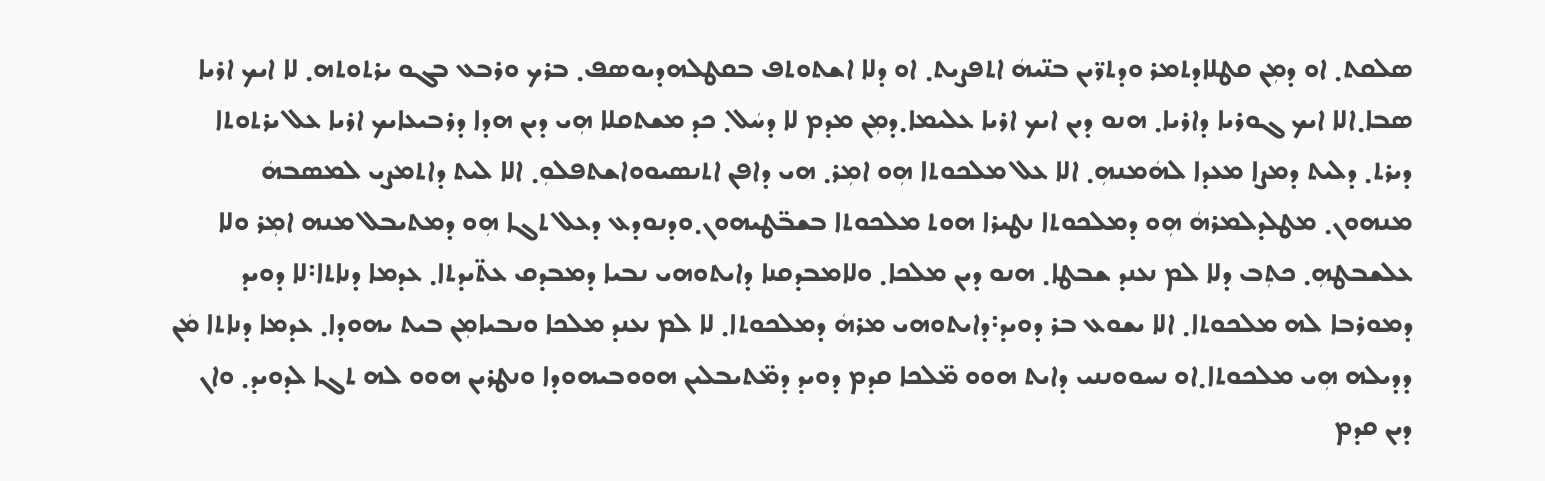ܣܠܩܬ܂ ܐܘ ܕܡܼܢ ܩܛܠܐܕܬܡܪ ܘܕܬܪ̈ܝܢ ܒܢ̈ܝܗܿ ܐܬܦܨܝܬ܂ ܐܘ ܕܠܐ ܐܫܬܘܬܦ ܒܩܛܠܗܕܝܘܣܦ܂ ܒܪܟ ܘܪܒܥ ܒܓܘ ܝܪܬܘܬܗ܂ ܠܐ ܐܝܟ ܐܪܝܐ ܣܒܐ܂ܐܠܐ ܐܝܟ ܓܘܪܝܐ ܕܐܪܝܐ܂ ܗܢܘ ܕܝܢ ܐܝܟ ܐܪܝܐ ܥܠܝܡܐ܂ܕܡܼܢ ܡܕܡ ܠܐ ܕܚܿܠ܂ ܟܕ ܡܫܬܩܠܐ ܗܼܝ ܕܝܢ ܗܕܐ ܕܪܒܝܥܐܝܟ ܐܪܝܐ ܥܠ ܝܪܬܘܬܐ ܕܝܪܬ܂ ܕܠܝܬ ܕܡܨܐ ܡܥܕܐ ܠܗܿܡܢܗܼ܂ ܐܠܐ ܥܠ ܡܠܟܘܬܐ ܗܼܘ ܐܡܼܪ܂ ܗܝ ܕܐܦܢ ܐܬܢܣܝܘܘܐܫܬܦܠܘܼ܂ ܐܠܐ ܠܝܬ ܕܐܬܡܨܝ ܠܡܣܒܗܿ ܡܢܗܘܢ܂ ܡܛܠܕܠܡܪܗܿ ܗܼܘ ܕܡܠܟܘܬܐ ܢܛܝܪܐ ܗܘܬ ܡܠܟܘܬܐ ܒܫܒ̈ܛܝܗܘܢ܂ܘܕܢܘܕܥ ܕܥܠ ܬܓܐ ܗܼܘ ܕܡܬܝܒܠ ܡܢܗ ܐܡܼܪ ܘܠܐ ܥܠܫܒܛܗܼ܂ ܟܬܼܒ ܕܠܐ ܠܡ ܢܥܢܕ ܫܒܛܐ܂ ܗܢܘ ܕܝܢ ܡܠܟܐ܂ ܘܠܐܡܒܕܩܢܐ ܕܐܝܬܘܗܝ ܢܒܝܐ ܕܡܒܕܩ ܥܬ̈ܝܕܬܐ܂ ܥܕܡܐ ܕܢܐܬܐ܃ܠܐ ܕܘܝܕ ܕܡܘܪܒܐ ܠܗ ܡܠܟܘܬܐ܂ ܐܠܐ ܝܫܘܥ ܒܪ ܕܘܝܕ܃ܕܐܝܬܘܗܝ ܡܪܗܿ ܕܡܠܟܘܬܐ܂ ܠܐ ܠܡ ܢܥܢܕ ܡܠܟܐ ܘܢܒܝܐܡܼܢ ܒܝܬ ܝܗܘܕܐ܂ ܥܕܡܐ ܕܢܐܬܐ ܡܿܢ ܕܕܝܠܗ ܗܼܝ ܡܠܟܘܬܐ܂ܐܘ ܢܚܘܘܢܢܝ ܕܐܝܬ ܗܘܘ ܡ̈ܠܟܐ ܩܕܡ ܕܘܝܕ ܕܡ̈ܬܝܒܠܝܢ ܗܘܘܒܝܗܘܕܐ ܘܢܛܪܝܢ ܗܘܘ ܠܗ ܬܓܐ ܠܕܘܝܕ܂ ܘܐܢ ܕܝܢ ܩܕܡ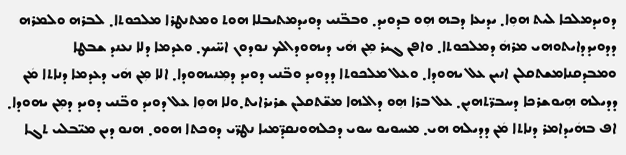ܕܘܝܕܡܠܟܐ ܠܝܬ ܗܘܼܐ܂ ܝܕܝܥܐ ܕܒܗ ܗܼܘ ܒܕܘܝܕ܂ ܘܒܒ̈ܢܝ ܕܘܝܕܡܬܝܒܠܐ ܗܘܬ ܘܡܬܢܛܪܐ ܡܠܟܘܬܐ܂ ܠܒܪܗ ܘܠܡܪܗ ܕܕܘܝܕܕܐܝܬܘܗܝ ܡܪܗܿ ܕܡܠܟܘܬܐ܂ ܘܐܦܢ ܓܝܪ ܡܼܢ ܗܿܝ ܕܝܗܘܕܐܠܟ ܢܘܕܘܢ ܐܚ̈ܝܟ܂ ܘܥܕܡܐ ܕܠܐ ܢܥܢܕ ܫܒܛܐ ܘܡܒܕܩܢܐܡܫܬܩܠܢ ܐܢܝܢ ܥܠ ܝܗܘܕܐ܂ ܘܥܠ ܡܠܟܘܬܐ ܕܕܘܝܕ ܘܒ̈ܢܝ ܕܘܝܕ ܕܡܼܢܝܗܘܕܐ܂ ܐܠܐ ܡܼܢ ܗܿܝ ܕܥܕܡܐ ܕܢܐܬܐ ܡܿܢ ܕܕܝܠܗ ܗܼܝܘܫܪܟܐ ܕܚܒܪ̈ܬܗܝܼܢ܂ ܥܠ ܒܪܐ ܗܼܘ ܕܐܠܗܐ ܡܫ̈ܬܩܠܢ ܫܪܝܪܐܝܬ܂ܘܠܐ ܗܘܼܐ ܥܠ ܕܘܝܕ ܘܒ̈ܢܝ ܕܘܝܕ ܕܡܼܢ ܝܗܘܕܐ܂ ܐܦ ܒܗܿܝܕܐܡܪ ܕܢܐܬܐ ܡܿܢ ܕܕܝܠܗ ܗܝ܂ ܡܚܘܝܘ ܚܘܝ ܕܟܠܗܘܢܩܕ̈ܡܝܐ ܢܛܪ̈ܝ ܕܘܟܬܐ ܗܘܘ܂ ܗܢܘ ܕܝܢ ܡܝ̈ܒܠܝ ܬܓܐ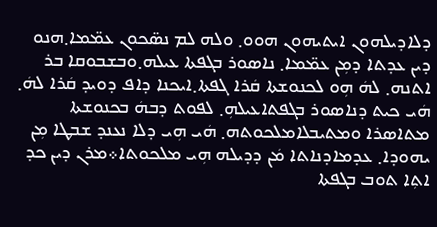ܕܠܐܕܝܠܗܘܢ ܐܝܬܝܗܘܢ ܗܘܘ܂ ܘܠܗ ܠܡ ܢܣ̈ܟܘܢ ܥܡ̈ܡܐ܂ܗܢܘ ܕܝܢ ܥܕܬܐ ܕܡܼܢ ܥܡ̈ܡܐ܂ ܢܐܣܘܪ ܒܓܦܬܐ ܥܝܠܗ܂ܘܒܫܒܘܩܐ ܒܪ ܐܬܢܗ܂ ܠܗܿ ܗܼܘ ܠܟܢܘܫܬܐ ܩܿܪܐ ܓܦܬܐ܂ܐܝܟܢܐ ܕܐܦ ܕܘܝܕ ܩܿܪܐ ܠܗܿ܂ ܗܿܝ ܟܝܬ ܕܢܐܣܘܪ ܒܓܦܬܐܥܝܠܗܼ܂ ܠܦܘܬ ܕܒܗܿ ܒܟܢܘܫܬܐ ܡܬܐܣܪܐ ܘܡܬܝܒܠܐܡܠܟܘܬܗ܂ ܗܿܝ ܗܼܝ ܕܠܐ ܢܥܢܕ ܫܒܛܐ ܡܼܢ ܝܗܘܕܐ܂ ܥܕܡܐܕܢܐܬܐ ܡܿܢ ܕܕܝܠܗ ܗܼܝ ܡܠܟܘܬܐ܀ܡܪܢ ܕܝܢ ܟܕ ܐܬܼܐ ܬܘܒ ܒܓܦܬܐ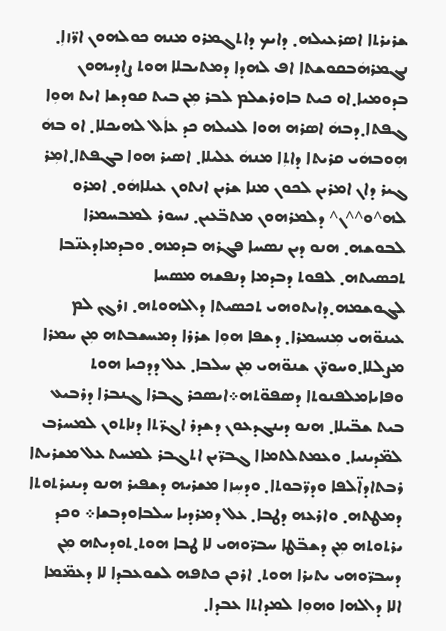ܫܪܝܪܬܐ ܐܣܪܥܝܠܗ܂ ܕܐܝܟ ܕܐܬܓܡܪܘ ܡܢܗ ܟܘܠܗܘܢ ܐܪ̈ܙܐܼ܂ ܢܓܡܪܗܿܒܩܘܫܬܐ ܐܦ ܠܗܕܐ ܕܡܬܝܒܠܐ ܗܘܬ ܨܐܕܝܗܘܢ ܒܕܘܡܝܐ܂ܐܘ ܟܝܬ ܒܐܘܪܫܠܡ ܠܒܪ ܡܼܢ ܒܝܬ ܩܘܕܫܐ ܐܝܬ ܗܘܼܐ ܓܦܬܐ܂ܕܒܗܿ ܐܣܪܗ ܗܘܐ ܠܥܝܠܗ ܟܕ ܥܐܿܠ ܠܗܝܟܠܐ܂ ܐܘ ܒܗܿ ܗܼܘܒܗܿܝ ܩܪܝܬܐ ܕܐܬܼܐ ܡܢܗܿ ܥܠܝܠܐ܂ ܐܣܝܪ ܗܘܐ ܒܓܦܬܐ܂ܐܡܼܪ ܓܝܪ ܕܐܢ ܐܡܪܝܢ ܠܟܘܢ ܡܢܐ ܫܪܝܢ ܐܢܬܘܢ ܥܝܠܐܗܿܘ܂ ܐܡܪܘ ܠܗ^ܘ^^ܢ^ ܕܠܡܪܗܘܢ ܡܬܒ̈ܥܝܢ܂ ܢܚܘܪ ܠܡܒܚܡܪܐ ܠܒܘܫܗ܂ ܗܢܘ ܕܝܢ ܢܣܚܐ ܦܓܪܗ ܒܕܡܗ܂ ܘܒܕܡܐܕܥܢ̈ܒܐ ܬܟܣܝܬܗ܂ ܠܦܘܬ ܕܒܕܡܐ ܕܢܦܫܗ ܡܣܚܐ ܠܓܘܫܡܗ܂ܕܐܝܬܘܗܝ ܬܟܣܝܬܐ ܕܐܠܗܘܬܗ܂ ܙܪܓܢ ܠܡ ܥܝܢܘ̈ܗܝ ܡܼܢܚܡܪܐ܂ ܕܫܦܐ ܗܘܼܐ ܫܪܪܐ ܕܡܚܫܒܬܗ ܡܼܢ ܚܡܪܐ ܡܨܠܠܐ܂ܘܚܘܪ̈ܢ ܫܢܘ̈ܗܝ ܡܼܢ ܚܠܒܐ܂ ܥܠ ܕܕܟܝܐ ܗܘܬ ܘܦܐܝܐܡܠܦܢܘܬܐ ܕܣܦܘ̈ܬܗ܀ܐܝܣܟܪ ܓܒܪܐ ܓܢܒܪܐ ܕܪܒܝܥ ܒܝܬ ܫܒ̈ܝܠܐ܂ ܗܢܘ ܕܝܢܓܕܥܘܢ ܕܫܕܪ ܐܓܪ̈ܬܐ ܕܢܐܬܘܢ ܠܡܚܪܒ ܠܡ̈ܕܝܢܝܐ܂ ܘܥܡܬܠܬܡܐܐ ܓܒܪ̈ܝܢ ܐܬܓܒܪ ܠܡܚܬ ܥܠ ܡܫܪܝܬܐ ܪܒܬܐܕܐ̈ܠܦܐ ܘܕܪ̈ܒܘܬܐ܂ ܘܕܚܼܙܐ ܡܫܪܝܗ ܕܫܦܝܪ ܗܢܘ ܕܝܢܝܪܬܘܬܐ ܕܡܛܬܗ܂ ܘܐܪܥܗ ܕܛܒܐ܂ ܥܠ ܕܡܪܕܝܐ ܚܠܒܐܘܕܒܫܐ܀ ܘܟܕ ܝܪܬܘܬܗ ܡܼܢ ܕܫܒ̈ܛܐ ܚܒܪ̈ܘܗܝ ܠܐ ܛܒܐ ܗܘܬ܂ܬܘܕܝܬܗ ܡܼܢ ܕܚܒܪ̈ܘܗܝ ܝܬܝܪܐ ܗܘܬ܂ ܐܪܟܢ ܟܬܦܗ ܠܫܘܥܒܕܐ ܠܐ ܕܥܡ̈ܡܐ ܐܠܐ ܕܐܠܗܐ ܘܗܘܼܐ ܠܡܕܐܬܐ ܥܒܕܐ܂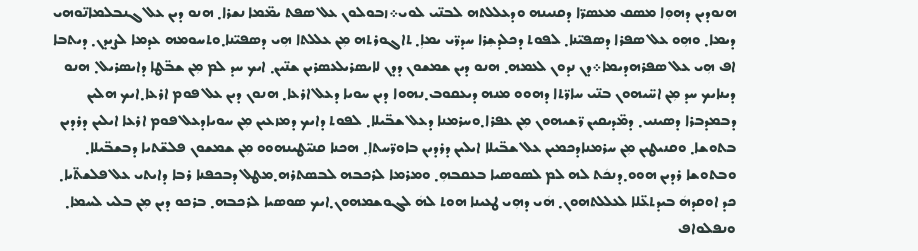ܗܢܘܕܝܢ ܕܗܘܼܐ ܡܣܩ ܡܥܣܪ̈ܐ ܕܩܢܝܢܗ ܘܕܥܠܠܬܗ ܠܒܢ̈ܝ ܠܘܝ܀ܙܒܘܠܘܢ ܥܠ ܣܦܬ ܝܡ̈ܡܐ ܢܫܪܐ܂ ܗܢܘ ܕܝܢ ܥܠ ܓܢܒܠܡܐܢ̈ܘܗܝ ܕܝܡܐ܂ ܘܗܼܘ ܥܠ ܣܦܪܐ ܕܣܦܝ̈ܢܐ܂ ܠܦܘܬ ܕܟܠܕܫܼܪܐ ܚܕܪ̈ܝ ܝܡܐܼ܂ ܬܐܓܘܪܬܗ ܡܼܢ ܥܠܠܬܐ ܗܼܝ ܕܣܦܝ̈ܢܐ܂ܘܬܚܘܡܗ ܥܕܡܐ ܠܨܝܕܢ܂ ܕܝܬܒܐ ܐܦ ܗܼܝ ܥܠ ܣܦܪܗܕܝܡܐ܀ܕܢ ܢܕܘܢ ܠܥܡܗ܂ ܗܢܘ ܕܝܢ ܫܡܫܘܢ ܕܕܢ ܠܐܝܣܪܝܠܥܣܪܝܢ ܫܢ̈ܝܢ܂ ܐܝܟ ܚܕ ܠܡ ܡܼܢ ܫܒ̈ܛܐ ܕܐܝܣܪܝܠ܂ ܗܢܘ ܕܝܢܐܝܟ ܚܕ ܡܼܢ ܐܚ̈ܝܗܘܢ ܒܢ̈ܝ ܚܐܪ̈ܬܐ ܕܗܘܘ ܡܢܗ ܕܝܥܩܘܒ܂ܢܗܘܐ ܕܝܢ ܚܘܝܐ ܕܥܠ ܐܪܥܐ܂ ܗܢܘܢ ܕܝܢ ܥܠ ܦܘܡ ܐܪܥܐ܂ܐܝܟ ܗܠܝܢ ܕܒܡܕܒܪܐ ܕܣܝܢܝ܂ ܕܡ̈ܕܝܩܝܢ ܪ̈ܫܝܗܘܢ ܡܼܢ ܥܦܪܐ܂ܘܚܪܡܢܐ ܕܥܠ ܫܒ̈ܝܠܐ܂ ܠܦܘܬ ܕܐܝܟ ܕܡܙܥܝܢ ܡܼܢ ܚܘܝܐܕܥܠ ܦܘܡ ܐܪܥܐ ܐܝܠܝܢ ܕܪܕܝܢ ܒܬܘܫܐ܂ ܘܩܢܝܛܝܢ ܡܼܢ ܚܪܡܢܐܕܟܡܝܢ ܥܠ ܫܒ̈ܝܠܐ ܐܝܠܝܢ ܕܪܕܝܢ ܒܐܘܪ̈ܚܬܐܼ܂ ܗܟܢܐ ܩܢܝ̈ܛܝܢܗܘܘ ܡܼܢ ܫܡܫܘܢ ܦܠܫ̈ܬܝܐ ܕܒܫܒ̈ܝܠܐ܂ ܘܒܬܘܫܐ ܪܕܝܢ ܗܘܘ܂ܕܢܟܿܬ ܠܗ ܠܡ ܠܣܘܣܝܐ ܒܥܩܒܗܼ܂ ܘܡܪܡܐ ܠܪܟܒܗ ܠܒܣܬܪܗ܂ܡܛܠ ܕܒܟܦܢܐ ܪܒܐ ܕܐܝܬܝ ܥܠ ܦܠܫܬ̈ܝܐ܂ ܟܕ ܐܘܩܕܗܿ ܒܝܕܬܥ̈ܠܐ ܠܥܠܠܬܗܘܢ܂ ܗܿܝ ܕܗܼܝ ܛܥܝܢܐ ܗܘܬ ܠܗܿ ܠܓܘܫܡܗܘܢ܂ܐܝܟ ܣܘܣܝܐ ܠܪܟܒܗ܂ ܒܪܟܘ ܕܝܢ ܡܼܢ ܒܠܝ ܠܚܡܐ܂ ܘܢܦܠܘܐܦ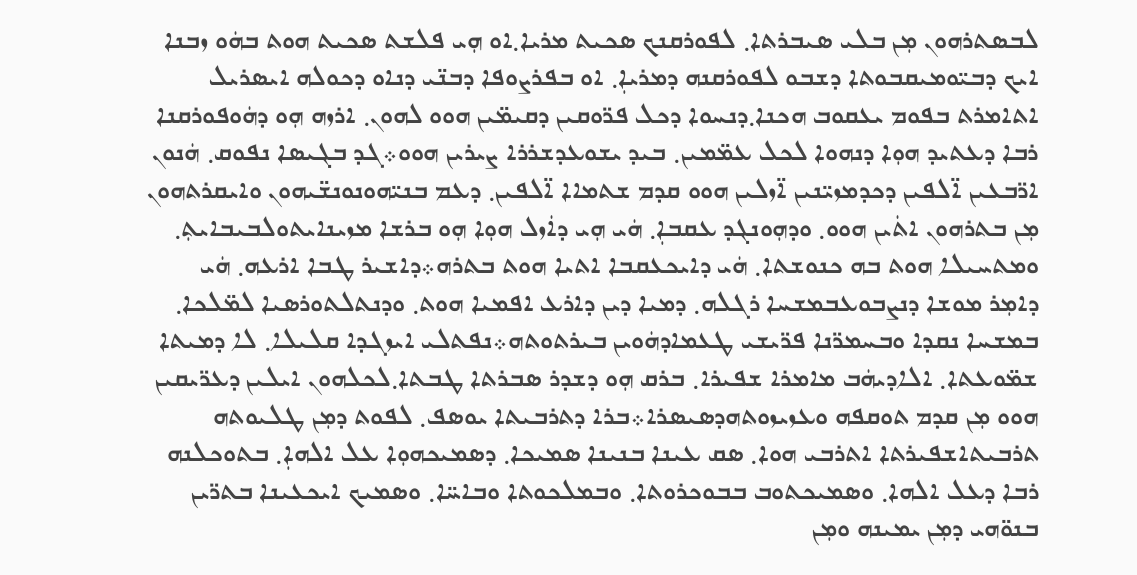ܠܒܣܬܪܗܘܢ ܡܼܢ ܒܠܝ ܣܝܒܪܬܐ܂ ܠܦܘܪܩܢܟ ܣܟܝܬ ܡܪܝܐ܂ܐܘ ܗܼܝ ܦܠܫܬ ܣܟܝܬ ܗܘܬ ܒܗܿܘ ܙܒܢܐ ܐܝܟ ܕܒܝ̈ܘܡܝܩܒܘܬܐ ܕܫܒܘ ܠܦܘܪܩܢܗ ܕܡܪܝܐܼ܂ ܐܘ ܒܦܪܨܘܦܐ ܕܒܢ̈ܝ ܕܢܐܘ ܕܟܘܠܗ ܐܝܣܪܝܠ ܐܬܐܡܪܬ ܒܦܘܡ ܝܥܩܘܒ ܗܟܢܐ܂ܕܢܚܘܐ ܕܟܠ ܦܪ̈ܘܩܝܢ ܕܩܝܡ̈ܝܢ ܗܘܘ ܠܗܘܢ܂ ܐܪܙܗ ܗܼܘ ܕܗܿܘܦܘܪܩܢܐ ܪܒܐ ܕܥܬܝܕ ܗܘܼܐ ܕܢܗܘܐ ܠܟܠ ܥܡ̈ܡܝܢ܂ ܒܝܕ ܝܫܘܥܕܫܪܪܐ ܨܝܪܝܢ ܗܘܘ܀ܓܕ ܒܓܝܣܐ ܢܦܘܩ܂ ܗܿܢܘܢ ܐܪ̈ܒܥܝܢ ܐ̈ܠܦܝܢ ܕܟܕܡܙܝ̈ܢܝܢ ܐ̈ܙܠܝܢ ܗܘܘ ܩܕܡ ܫܬܡܐܐ ܐ̈ܠܦܝܢ܂ ܕܥܡ ܒܢܝ̈ܗܘܢܘܢܫ̈ܝܗܘܢ ܘܐܝܩܪܬܗܘܢ ܡܼܢ ܒܬܪܗܘܢ ܐܬܿܝܢ ܗܘܘ܂ ܘܕܗܼܘܢܓܕ ܥܩܒܐܼ܂ ܗܿܝ ܗܼܝ ܕܐܿܙܠ ܗܘܼܐ ܗܼܘ ܒܪܫܐ ܡܙܝܢܐܝܬܘܠܒܝܒܐܝܬܼ܂ ܘܡܬܚܝܠܐ ܗܘܬ ܒܗ ܟܢܘܫܬܐ܂ ܗܿܝ ܕܐܝܟܥܩܒܐ ܐܬܝܐ ܗܘܬ ܒܬܪܗ܀ܕܐܫܝܪ ܛܒܐ ܐܪܥܗ܂ ܗܿܝ ܕܐܡܼܪ ܡܘܫܐ ܕܢܨܒܘܥܒܡܫܚܐ ܪܓܠܗ܂ ܕܡܝܐ ܕܝܢ ܕܐܪܥ ܐܦܡܝܐ ܗܘܬ܂ ܘܕܢܬܠܬܘܪܣܝܐ ܠܡ̈ܠܟܐ܂ ܒܡܫܚܐ ܢܩܕܐ ܘܒܚܡܪ̈ܢܐ ܦܪ̈ܝܫܝ ܛܥܡܐܕܗܿܘܝܢ ܒܝܪܬܘܬܗ܀ܢܦܬܠܝ ܐܝܙܓܕܐ ܩܠܝܠܐ܂ ܠܐ ܕܡܝܬܐ ܫܡ̈ܘܥܬܐ܂ ܐܠܐܕܝܗܿܒ ܡܐܡܪܐ ܫܦܝܪܐ܂ ܒܪܩ ܗܼܘ ܕܫܕܪ ܣܒܪܬܐ ܛܒܬܐ܂ܠܟܠܗܘܢ ܐܝܠܝܢ ܕܥܪ̈ܝܩܝܢ ܗܘܘ ܡܼܢ ܩܕܡ ܬܘܩܦܗ ܘܥܙܝܙܘܬܗܕܣܝܣܪܐ܀ܒܪܐ ܕܬܪܒܝܬܐ ܝܘܣܦ܂ ܠܦܘܬ ܕܡܼܢ ܛܠܝܘܬܗ ܬܪܒܝܬܐܫܦܝܪܬܐ ܐܬܪܒܝ ܗܘܐ܂ ܣܩ ܥܝܢܐ ܒܢܝܢܐ ܣܡܝܟܐ܂ ܕܣܡܝܟܗܘܼܐ ܥܠ ܐܠܗܐܼ܂ ܒܬܘܟܠܢܗ ܪܒܐ ܕܥܠ ܐܠܗܐ܂ ܘܣܡܝܟܬܘܒ ܒܒܘܟܪܘܬܐ܂ ܘܒܡܠܟܘܬܐ ܘܒܐܚ̈ܐ܂ ܘܣܡܝܟ ܐܝܟܥܝܢܐ ܒܬܪ̈ܝܢ ܒܢܘ̈ܗܝ ܕܡܼܢ ܝܡܝܢܗ ܘܡܼܢ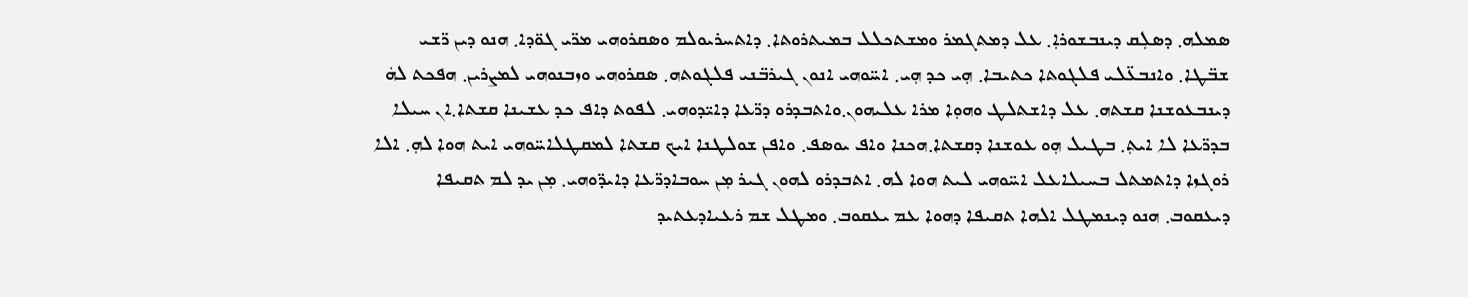ܣܡܠܗ܂ ܕܣܠܼܩ ܕܝܢܒܫܘܪܐܼ܂ ܥܠ ܕܡܬܓܡܪ ܘܡܫܬܟܠܠ ܒܡܝܬܪܘܬܐ܂ ܕܐܬܚܪܝܘܠܡ ܘܣܩܪܘܗܝ ܡܪ̈ܝ ܓܘ̈ܕܐ܂ ܗܢܘ ܕܝܢ ܪ̈ܫܝ ܫܒ̈ܛܐ܂ ܘܐܢܒܥ̈ܠܝ ܦܠܓܘܬܐ ܟܬܝܒܐ܂ ܗܼܝ ܟܕ ܗܼܝ܂ ܐܚ̈ܘܗܝ ܐܢܘܢ ܓܝܪܒ̈ܢܝ ܦܠܓܘܬܗ܂ ܣܩܪܘܗܝ ܘܙܒܢܘܗܝ ܠܡܨܪܝܢ܂ ܗܦܟܬ ܠܗܿ ܕܝܢܒܥܘܫܢܐ ܩܫܬܗ܂ ܥܠ ܕܐܫܬܠܛ ܘܗܘܼܐ ܡܪܐ ܥܠܝܗܘܢ܂ܘܐܬܒܕܪܘ ܕܪ̈ܥܐ ܕܐܝ̈ܕܘܗܝ܂ ܠܦܘܬ ܕܐܦ ܟܕ ܥܫܝܢܐ ܩܫܬܐ܂ܐܢ ܚܝܠܐ ܒܕܪ̈ܥܐ ܠܐ ܐܝܬܼ܂ ܒܛܝܠ ܗܼܘ ܥܘܫܢܐ ܕܩܫܬܐ܂ܗܟܢܐ ܘܐܦ ܝܘܣܦ܂ ܘܐܦܢ ܫܘܠܛܢܐ ܐܝܟ ܩܫܬܐ ܠܡܩܛܠܐܚ̈ܘܗܝ ܐܝܬ ܗܘܐ ܠܗܼ܂ ܐܠܐ ܪܘܓܙܐ ܕܐܬܡܬܠ ܒܚܝܠܐܥܠ ܐܚ̈ܘܗܝ ܠܝܬ ܗܘܐ ܠܗ܂ ܐܬܒܕܪܘ ܠܗܘܢ ܓܝܪ ܡܼܢ ܚܘܒܐܕܪ̈ܥܐ ܕܐܝܕ̈ܘܗܝ܂ ܡܼܢ ܝܕ ܠܡ ܬܩܝܦܐ ܕܝܥܩܘܒ܂ ܗܢܘ ܕܝܢܡܛܠ ܐܠܗܐ ܬܩܝܦܐ ܕܗܘܐ ܥܡ ܝܥܩܘܒ܂ ܘܡܛܠ ܫܡ ܪܥܝܐܕܥܬܝܕ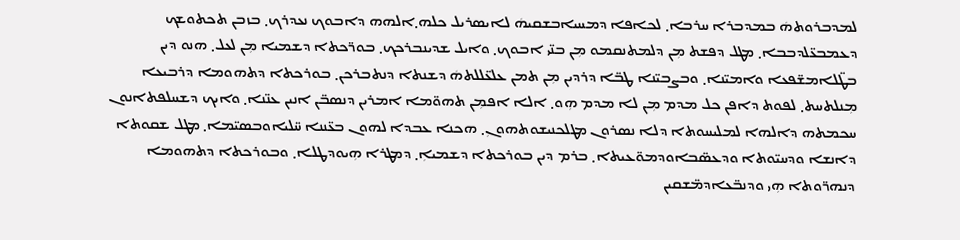ܠܡܕܒܪܘܬܗܿ ܒܡܕܒܪܐ ܚܪܒܐ܂ ܠܟܐܦܐ ܕܡܚܝܐܒܫܩܝܗܿ ܠܐܝܣܪܝܠ ܟܠܗ܂ܐܠܗܗ ܕܐܒܘܟ ܢܥܕܪܟ܂ ܒܙܒܢ ܬܟܬܘܫܟ ܕܥܡܒܥ̈ܠܕܒܒܐ܂ ܡܛܠ ܕܦܫܬ ܡܼܢ ܕܠܡܬܢܩܡܘ ܡܼܢ ܒܢ̈ܝ ܐܒܘܟ܂ ܘܐܝܠ ܫܕܝܢܒܪܟܟ܂ ܒܘܪ̈ܟܬܐ ܕܫܡܝܐ ܡܼܢ ܠܥܠ܂ ܗܢܘ ܕܝܢ ܒܛ̈ܠܐܡܫ̈ܦܥܐ ܘܐܡܝ̈ܢܐ܂ ܘܒܨܒܝ̈ܢܐ ܛܒ̈ܐ ܕܪܕܝܢ ܡܼܢ ܬܡܢ ܥܠܥ̈ܠܠܬܗܿ ܕܫܢܬܐ ܕܢܬܒܪܟܢ܂ ܒܘܪܟܬܐ ܕܬܗܘܡܐ ܕܪܒܝܥܐ ܡܼܢܠܬܚܬ܂ ܠܦܘܬ ܕܐܦܢ ܟܠ ܡܕܡ ܡܼܢ ܠܐ ܡܕܡ ܗܼܘ܂ ܐܠܐ ܐܦܡܼܢ ܬܗܘ̈ܡܐ ܐܡܪܝܢ ܕܢܣܒ̈ܢ ܐܢܝܢ ܥܢ̈ܢܐ܂ ܘܐܝܟ ܕܫܚܠܦܬܐܢܘܢ ܚܟܡܬܗ ܕܐܠܗܐ ܠܡܠܝܚܘܬܐ ܕܠܐ ܢܣܪܘܢ ܡܛܠܟܢܝܫܘܬܗܘܢܼ܂ ܗܟܢܐ ܥܒܕܐ ܠܗܘܢ ܒܥ̈ܢܢܐ ܚ̈ܠܝܐܘܒܣܝ̈ܡܐ܂ ܡܛܠ ܫܩܘܬܐ ܕܐܢܫܐ ܘܕܚܝ̈ܘܬܐ ܘܕܥܣ̈ܒܐܘܕܡܘ̈ܥܝܬܐ܂ ܒܪܡ ܕܝܢ ܒܘܪܟܬܐ ܕܫܡܝܐܼ܂ ܕܡܛܪܐ ܗܼܝܘܕܛܠܐ܂ ܘܒܘܪܟܬܐ ܕܬܗܘܡܐ ܕܢܗܪ̈ܘܬܐ ܗܼܝ ܘܕܢܒ̈ܥܐܕܡ̈ܫܩܝܢ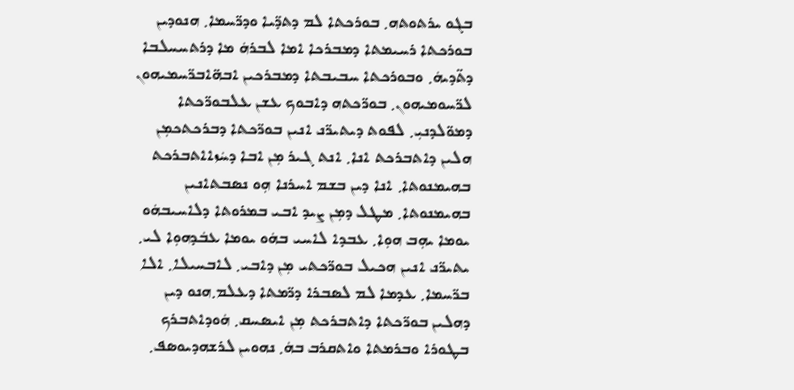ܒܓܘ ܝܪܬܘܬܗ܂ ܒܘܪܟܬܐ ܠܡ ܕܬܕ̈ܝܐ ܘܕܪ̈ܚܡܐ܂ ܗܢܘܕܝܢ ܒܘܪܟܬܐ ܪܚܝܡܬܐ ܕܡܒܪܟܐ ܐܡܐ ܠܒܪܗܿ ܡܐ ܕܪܬܚܚܠܒܐ ܕܬ̈ܕܝܗܿ܂ ܘܒܘܪܟܬܐ ܚܒܝܒܬܐ ܕܡܒܪܟܝܢ ܐܒܗ̈ܐܒܪ̈ܚܡܝܗܘܢ ܠܪ̈ܚܘܡܝܗܘܢ܂ ܒܘܪ̈ܟܬܗ ܕܐܒܘܟ ܥܫܢ ܥܠܒܘܪ̈ܟܬܐ ܕܡܘ̈ܠܕܢܝܼ܂ ܠܦܘܬ ܕܝܬܝܪ̈ܢ ܐܢܝܢ ܒܘܪ̈ܟܬܐ ܕܒܪܟܬܟܡܼܢ ܗܠܝܢ ܕܐܬܒܪܟܬ ܐܢܐ܂ ܐܢܬ ܓܝܪ ܡܼܢ ܐܒܐ ܕܚܿܙܐܐܬܒܪܟܬ ܒܗܝܡܢܘܬܐ܂ ܐܢܐ ܕܝܢ ܒܫܡ ܐܚܪܢܐ ܗܼܘ ܢܣܒܬܐܢܝܢ ܒܗܝܡܢܘܬܐ܂ ܡܛܠ ܕܡܼܢ ܨܝܕ ܐܒܝ ܒܡܪܘܬܐ ܕܠܐܚܝܒܗܿܘ ܝܘܡܐ ܝܗܼܒ ܗܘܼܐ܂ ܥܒܕܐ ܠܐܚܝ ܒܗܿܘ ܝܘܡܐ ܥܒܿܕܗܘܼܐ ܠܝ܂ ܝܬܝܪ̈ܢ ܐܢܝܢ ܗܟܝܠ ܒܘܪ̈ܟܬܝ ܡܼܢ ܕܐܒܝ܂ ܠܐܒܚܝܠܐ܂ ܐܠܐ ܒܪ̈ܚܡܐ܂ ܥܕܡܐ ܠܡ ܠܣܒܪܐ ܕܪ̈ܡܬܐ ܕܥܠܡ܂ܗܢܘ ܕܝܢ ܕܗܠܝܢ ܒܘܪ̈ܟܬܐ ܕܐܬܒܪܟܬ ܡܼܢ ܐܝܣܚܩ܂ ܗܿܘܕܐܬܒܪܟ ܒܛܘܪܐ ܘܒܪܡܬܐ ܘܐܬܩܪܒ ܒܗܿ܂ ܢܗܘܝܢ ܠܪܫܗܕܝܘܣܦ܂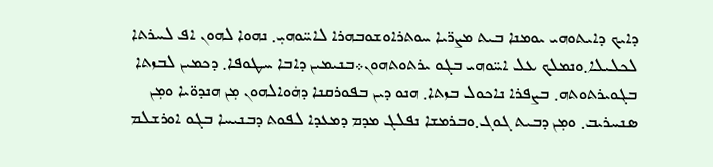ܕܐܝܟ ܕܐܝܬܘܗܝ ܝܘܡܢܐ ܒܝܬ ܡܨܪ̈ܝܐ ܚܘܬܪܐܘܫܘܒܗܪܐ ܠܐܚ̈ܘܗܝܼ܂ ܢܗܘܐ ܠܗܘܢ ܐܦ ܠܚܪܬܐ ܠܟܠܝܠܐ܂ܘܢܡܠܟ ܥܠ ܐܚ̈ܘܗܝ ܒܓܘ ܝܪܬܘܬܗܘܢ܀ܒܢܝܡܝܢ ܕܐܒܐ ܚܛܘܦܐ܂ ܕܟܡܝܢ ܠܒܙܬܐ ܒܓܘܝܪܬܘܬܗ܂ ܒܨܦܪܐ ܢܐܟܘܠ ܒܙܬܐ܂ ܗܢܘ ܕܝܢ ܒܦܘܪܩܢܐ ܕܗܿܘܐܠܗܘܢ ܡܼܢ ܗܢܕܘ̈ܝܐ ܘܡܼܢ ܣܢܚܪܝܒ܂ ܘܡܼܢ ܕܒܝܬ ܓܘܓ܂ܘܒܪܡܫܐ ܢܦܠܓ ܡܕܡ ܕܡܥܕܐ ܠܦܘܬ ܕܒܢܝܚܐ ܒܓܘ ܐܘܪܫܠܡ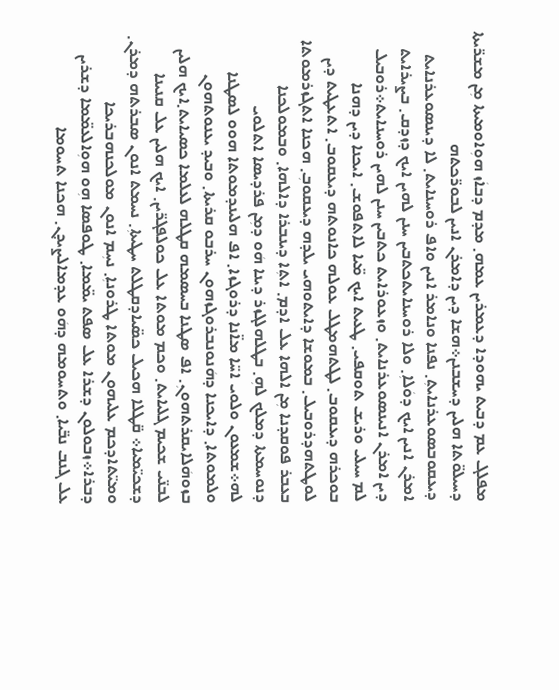ܡܦܠܓ ܥܡ ܕܒܝܬ ܝܗܘܕܐ ܕܥܡܪܝܢ ܥܡܗ܂ ܡܕܡ ܕܒܐܿܙ ܗܘܼܐܘܡܝܬܐ ܡܼܢ ܡܫܪ̈ܝܬܐ ܕܚܝܠܘ̈ܬܐ ܗܠܝܢ ܕܚܫܒܢܢ܀ܗܫܐ ܕܝܢ ܕܐܡܪܢ ܐܢܝܢ ܠܒܘܪ̈ܟܬܗ ܕܝܥܩܘܒܣܘܥܪܢܐܝܬܼ܂ ܢܦܢܐ ܘܢܐܡܪ ܐܢܝܢ ܘܐܦ ܪܘܚܢܐܝܬ܂ ܠܐ ܕܝܢܣܘܥܪܢܐܝܬ ܐܡܪܢ ܐܢܝܢ ܐܝܟ ܕܘܿܠܐܼ܂ ܘܠܐ ܪܘܚܢܐܝܬܟܬܒܝܢ ܚܢܢ ܠܗܝܢ ܐܝܟ ܕܙܕܩ܂ ܒܨܝܪܐܝܬ ܕܝܢ ܐܡܪܢ ܐܢܝܢܣܘܥܪܢܐܝܬ܂ ܘܙܥܘܪܐܝܬ ܟܬܒܝܢ ܚܢܢ ܠܗܝܢ ܪܘܚܢܐܝܬ܀ܪܘܒܝܠ ܠܡ ܚܝܠܝ ܘܪܝܫ ܬܘܩܦܝ܂ ܛܥܝܬ ܐܝܟ ܡ̈ܝܐ ܠܐܬܦܘܫ܂ ܐܝܟܢܐ ܕܝܢ ܕܗܢܐ ܒܘܟܪܗ ܕܝܥܩܘܒ܂ ܠܛܬܗܡܛܠ ܥܘܠܗ ܟܐܢܘܬܗ ܕܝܥܩܘܒ܂ ܐܬܥܛܝܬ ܕܝܢ ܠܘܛܬܗܕܪܘܒܝܠ܂ ܒܡܘܫܐ ܕܐܝܬܘܗܝ ܝܠܕܗ ܕܝܥܩܘܒܼ܂ ܗܟܢܐ ܐܬܓܙܪܡܘܬܐ ܒܥܒܪ ܦܘܩܕܢܐ ܡܼܢ ܐܠܗܐ ܥܠ ܐܕܡ܂ ܐܬܼܐ ܕܝܢܒܪܐ ܕܐܠܗܐ܂ ܘܒܡܘܠܟܢܐ ܕܢܘܚܡܬܐ ܕܡܠܟ ܠܗܼ܂ ܒܛܠܗܠܓܙܪ ܕܝܢܐ ܗܿܘ ܕܡܼܢ ܦܪܕܝܣܐ ܐܬܠܘܝ ܠܗ܀ܫܡܥܘܢ ܘܠܘܝ ܐܚ̈ܐ ܡܐ̈ܢܐ ܕܪܘܓܙܐ܂ ܐܦ ܗܠܝܢܕܡܘܬܐ ܗܘܘ ܠܣܛܢܐ ܘܠܡܘܬܐ܂ ܕܐܝܟܢܐ ܕܗܿܢܘܢܒܪܘܓܙܗܘܢ ܚܪܒܘ ܩܪܝܬܐ܂ ܘܒܝܕ ܝܥܢܘܬܗܘܢ ܒܙܘܗܿܠܐܝܩܪܬܗܘܢܼ܂ ܐܦ ܣܛܢܐ ܒܚܣܡܗ ܩܛܠܗ ܠܥܠܡܐ ܟܣܝܐܝܬ܂ܐܝܟ ܗܠܝܢ ܠܒܢ̈ܝ ܫܟܝܡ ܓܠܝܐܝܬ܂ ܘܟܡ ܡܘܬܐ ܥܠ ܟܘܠܦܓܪ̈ܝܢ܂ ܐܝܟ ܗܠܝܢ ܥܠ ܩܢܝܢܐ ܕܫܟܝ̈ܡܝܐ܀ ܩ̈ܛܠܐ ܗܟܝܠ ܟܣ̈ܝܐܕܩܛܠܬ ܚܛܝܬܐܼ܂ ܢܚܡܬ ܐܢܘܢ ܣܒܪܬܗ ܕܡܪܢ܂ ܘܡܝ̈ܬܐܕܟܡ ܥܠܝܗܘܢ ܡܘܬܐ ܛܪܘܢܐܼ܂ ܢܚܼܡ ܐܢܘܢ ܡܘܠܟܢܗܒܪܝܟܐ ܕܒܪܐ܀ܙܒܘܠܘܢ ܕܫܪܐ ܥܠ ܣܦܬ ܝܡ̈ܡܐ܂ ܛܘܦܣܐ ܗܼܘ ܗܘܼܐܠܥܡ̈ܡܐ ܕܫܪܝܢ ܥܠ ܓܢܒ ܢܒ̈ܝܐ܂ ܘܬܚܘܡܗ ܕܗܿܘ ܥܕܡܐܠܨܝܕܢ܂ ܗܟܢܐ ܬܚܘܡܐ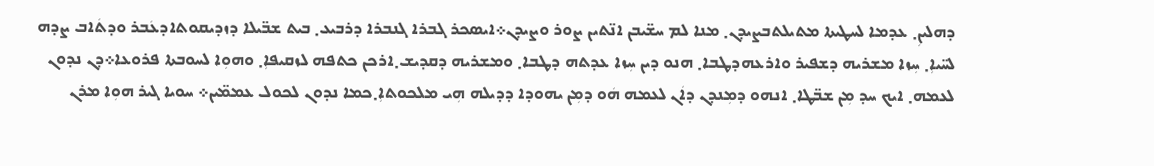ܕܗܠܝܢܼ܂ ܥܕܡܐ ܠܚܛܝܬܐ ܡܬܝܠܬܒܨܝܕܢ܂ ܡܢܐ ܠܡ ܚܫ̈ܝܒܢ ܐܢ̈ܬܝܢ ܨܘܪ ܘܨܝܕܢ܀ܐܝܣܟܪ ܓܒܪܐ ܓܢܒܪܐ ܕܪܒܝܥ܂ ܒܝܬ ܫܒ̈ܝܠܐ ܕܙܕܝܩܘܬܐܕܥܿܒܪ ܘܕܬܿܐܒ ܨܕܗ ܠܚ̈ܝܐܼ܂ ܚܼܙܐ ܡܫܪܝܗ ܕܫܦܝܪ ܘܐܪܥܗܕܛܒܐ܂ ܗܢܘ ܕܝܢ ܚܼܙܐ ܥܕܬܗ ܕܛܒܐ܂ ܘܡܫܪܝܗ ܕܩܕܝܫ܂ܐܪܟܢ ܟܬܦܗ ܠܙܩܝܦܐܼ܂ ܘܗܘܼܐ ܠܚܘܒܬܐ ܦܪܘܥܐ܀ܕܢ ܢܕܘܢ ܠܥܡܗ܂ ܐܝܟ ܚܕ ܡܼܢ ܫܒ̈ܛܐ܂ ܐܢܗܘ ܕܡܼܢܕܢ ܕܐܿܢ ܠܥܡܗ ܗܿܘ ܕܡܼܢ ܝܗܘܕܐ ܕܕܝܠܗ ܗܼܝ ܡܠܟܘܬܐܼ܂ܟܡܐ ܢܕܘܢ ܠܟܘܠ ܥܡܡ̈ܝܢ܀ ܚܘܝܐ ܓܝܪ ܗܘܼܐ ܡܪܢ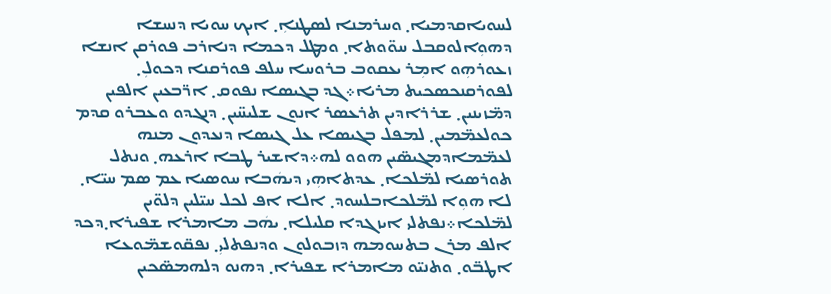ܠܚܘܝܐܩܕܡܝܐ܂ ܘܚܪܡܢܐ ܠܣܛܢܐܼ܂ ܐܝܟ ܚܘܝܐ ܕܢܚܫܐ ܕܗܘܼܐܠܘܩܒܠ ܚܘ̈ܘܬܐ܂ ܘܡܛܠ ܕܟܡܐ ܕܢܐܪܒ ܦܘܪܩܢ ܐܢܫܐ ܙܥܘܪܗܼܘ ܐܡܼܪ ܝܥܩܘܒ ܒܪܘܚܐ ܚܠܦ ܦܘܪܩܢܐ ܕܟܘܠܼ܂ ܠܦܘܪܩܢܟܣܟܝܬ ܡܪܝܐ܀ܓܕ ܒܓܝܣܐ ܢܦܘܩ܂ ܐܪ̈ܒܥܝܢ ܐܠܦܝܢ ܕܡ̈ܙܝܢܝܢ܂ ܫܪܪܐܕܝܢ ܬܪܥܣܪ ܐܢܘܢ ܫܠܝܚ̈ܝܢ܂ ܕܢܓܕܘ ܘܥܒܪܘ ܩܕܡ ܟܘܠܥܡ̈ܡܝܢ܂ ܠܡܦܠ ܒܓܝܣܐ ܥܠ ܓܝܣܐ ܕܢܥܕܘܢ ܡܢܗ ܠܥܡ̈ܡܐܕܡܓܝܣ̈ܝܢ ܗܘܘ ܠܗ܀ܕܐܫܝܪ ܛܒܐ ܐܪܥܗ܂ ܘܢܬܠ ܬܘܪܣܝܐ ܠܡ̈ܠܟܐ܂ ܥܕܬܐܗܼܝ ܕܝܗܿܒܐ ܚܘܣܝܐ ܥܡ ܣܡ ܚܝ̈ܐ܂ ܠܐ ܗܘܼܐ ܠܡ̈ܠܟܐܒܠܚܘܕ܂ ܐܠܐ ܐܦ ܠܟܠ ܚܝ̈ܠܝܢ ܕܠܘ̈ܝܢ ܠܡ̈ܠܟܐ܀ܢܦܬܠܝ ܐܝܙܓܕܐ ܩܠܝܠܐ܂ ܝܗܿܒ ܡܐܡܪܐ ܫܦܝܪܐ܂ܕܟܕ ܐܠܦ ܡܪܢ ܒܬܚܘܡܗ ܕܙܒܘܠܘܢ ܘܕܢܦܬܠܝܼ܂ ܢܦܩ̈ܘܫܡ̈ܘܥܐ ܐܛܒ̈ܘ܂ ܘܬܢܝ̈ܘ ܡܐܡܪܐ ܫܦܝܪܐ܂ ܕܗܢܘ ܕܠܗܡܣ̈ܟܝܢ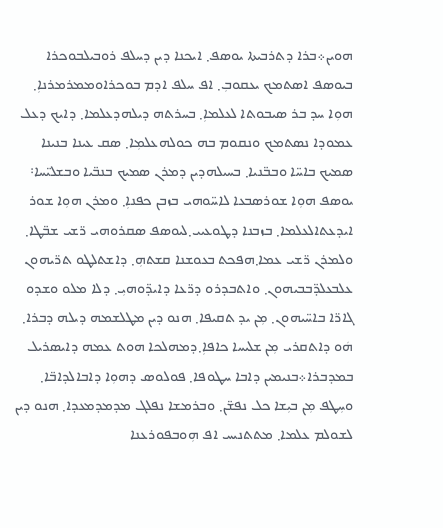ܗܘܝܢ܀ܒܪܐ ܕܬܪܒܝܬܐ ܝܘܣܦ܂ ܐܝܟܢܐ ܕܝܢ ܕܚܠܦ ܪܘܒܝܠܒܘܟܪܐ ܒܝܘܣܦ ܐܣܬܡܟ ܝܥܩܘܒܼ܂ ܐܦ ܚܠܦ ܐܕܡ ܒܘܟܪܐܘܡܡܪܡܪܢܐܼ܂ ܗܘܼܐ ܚܕ ܒܪ ܣܝܒܘܬܐ ܠܥܠܡܐܼ܂ ܒܚܪܬܗ ܕܝܠܗܕܥܠܡܐ܂ ܕܐܝܟ ܕܥܠ ܥܡܘܕܐ ܢܣܬܡܟ ܘܢܩܘܡ ܒܗ ܟܘܠܗܥܠܡܼܐ܂ ܣܩ ܥܝܢܐ ܒܢܝܢܐ ܣܡܝܟ ܒܐܚ̈ܐ ܘܒܒ̈ܢܝܐ܂ ܒܚܝܠܗܕܝܢ ܕܡܪܢ ܣܡܝܟ ܒܢܒ̈ܝܐ ܘܒܫܠܝ̈ܚܐ܃ ܝܘܣܦ ܗܘܼܐ ܫܘܪܣܒܥܐ ܠܐܚ̈ܘܗܝ ܒܙܒܢ ܟܦܢܐܼ܂ ܘܡܪܢ ܗܘܼܐ ܫܘܪ ܐܝܕܥܬܐܠܥܠܡܐ܂ ܒܙܒܢܐ ܕܛܘܥܝܝ܂ܠܝܘܣܦ ܣܩܪܘܗܝ ܪ̈ܫܝ ܫܒ̈ܛܐ܂ ܘܠܡܪܢ ܪ̈ܫܝ ܥܡܐ܂ܗܦܟܬ ܒܥܘܫܢܐ ܩܫܬܗܼ܂ ܕܐܫܬܠܛܘ ܬܪ̈ܝܗܘܢ ܥܠܒܥܠܕ̈ܒܒܝܗܘܢ܂ ܘܐܬܒܕܪܘ ܕܪ̈ܥܐ ܕܐܝܕ̈ܘܗܝܼ܂ ܕܠܐ ܡܠܘ ܘܫܕܘ ܓܐܪ̈ܐ ܒܐܚ̈ܝܗܘܢ܂ ܡܼܢ ܝܕ ܬܩܝܦܐ܂ ܗܢܘ ܕܝܢ ܡܛܠܫܡܗ ܕܝܠܗ ܕܒܪܐ܂ ܗܿܘ ܕܐܬܩܪܝ ܡܼܢ ܫܠܝܚܐ ܟܐܦܐܼ܂ܕܡܗܠܟܐ ܗܘܬ ܥܡܗ ܕܐܝܣܪܝܠ ܒܡܕܒܪܐ܀ܒܢܝܡܝܢ ܕܐܒܐ ܚܛܘܦܐ܂ ܦܘܠܘܣ ܕܗܘܼܐ ܕܐܒܐܠܕܐܒ̈ܐ܂ ܘܚܼܛܦ ܡܼܢ ܒܝܼܫܐ ܟܠ ܢܦܫ̈ܢ܂ ܘܒܪܡܫܐ ܢܦܠܓ ܡܕܡܕܡܥܕܐ܂ ܗܢܘ ܕܝܢ ܠܫܘܠܡ ܥܠܡܐ܂ ܡܬܬܢܝܚ ܐܦ ܗܼܘܒܦܘܪܥܢܐ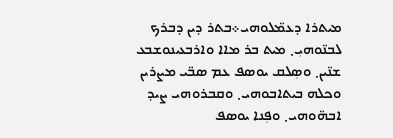ܡܝܬܪܐ ܕܥܡ̈ܠܘܗܝ܀ܒܬܪ ܕܝܢ ܕܒܪܟ ܠܒܢ̈ܘܗܝܼ܂ ܡܝܬ ܒܪ ܡܐܐ ܘܐܪܒܥܝܢܘܫܒܥ ܫܢ̈ܝܢ܂ ܘܣܼܠܩ ܝܘܣܦ ܥܡ ܣܒ̈ܝ ܡܨܪܝܢ ܘܟܠܗ ܒܝܬܐܒܘܗܝ܂ ܘܩܒܪܘܗܝ ܨܝܕ ܐܒܗ̈ܘܗܝ܂ ܘܦܼܢܐ ܝܘܣܦ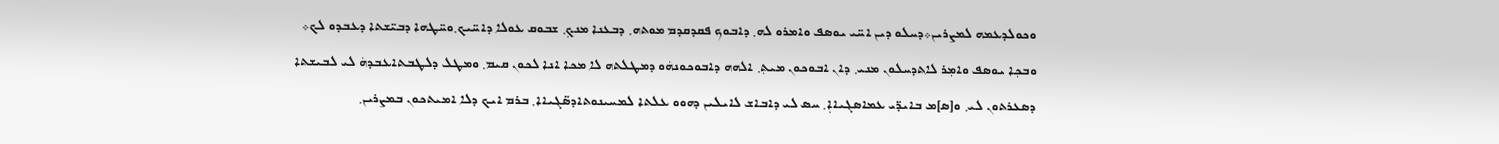ܘܟܘܠܕܥܡܗ ܠܡܨܪܝܢ܀ܕܚܠܘ ܕܝܢ ܐܚ̈ܝ ܝܘܣܦ ܘܐܡܪܘ ܠܗ܂ ܕܐܒܘܟ ܦܩܕܩܕܡ ܡܘܬܗ܂ ܕܒܥܢܐ ܡܢܟܼ܂ ܫܒܘܩ ܥܘܠܐ ܕܐܚ̈ܝܟ܂ܘܚ̈ܛܗܐ ܕܒܝ̈ܫܬܐ ܕܥܒܕܘ ܠܟ܀ ܘܒܟܼܐ ܝܘܣܦ ܘܐܡܼܪ ܠܐܬܕܚܠܘܢ ܡܢܝ܂ ܕܐܢ ܐܒܘܟܘܢ ܡܝܬܼ܂ ܐܠܗܗ ܕܐܒܘܟܘܢܗܿܘ ܕܡܛܠܬܗ ܠܐ ܡܟܐ ܐܢܐ ܠܟܘܢ ܩܝܡ܂ ܘܡܛܠ ܕܠܛܒܬܐܥܒܕܗܿ ܠܝ ܠܒܝܫܬܐ ܕܣܥܪܬܘܢ ܠܝ܂ ܘ‍[ܣ‍]ܡ ܒܐܝܕ̈ܝ ܥܡܐܣܓܝܐܐܼ܂ ܚܣ ܠܝ ܕܐܒܐܫ ܠܐܝܠܝܢ ܕܗܘܘ ܥܠܬܐ ܠܡܚܝܢܘܬܐܕܣ̈ܓܝܐܐ܂ ܒܪܡ ܐܝܟ ܕܠܐ ܐܡܝܬܟܘܢ ܒܡܨܪܝܢ܂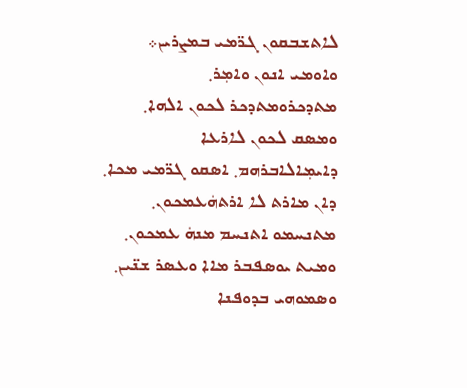ܠܐܬܫܒܩܘܢ ܓܪ̈ܡܝ ܒܡܨܪܝܢ܀ ܘܐܘܡܝ ܐܢܘܢ ܘܐܡܼܪ܂ ܡܬܕܟܪܘܡܬܕܟܪ ܠܟܘܢ ܐܠܗܐ܂ ܘܡܣܩ ܠܟܘܢ ܠܐܪܥܐ ܕܐܝܡܼܐܠܐܒܪܗܡ܂ ܐܣܩܘ ܓܪ̈ܡܝ ܡܟܐ܂ ܕܐܢ ܡܐܪܬ ܠܐ ܐܪܬܗܿܥܡܟܘܢ܂ ܡܬܢܚܡܘ ܐܬܢܚܡ ܡܢܗܿ ܥܡܟܘܢ܂ ܘܡܝܬ ܝܘܣܦܒܪ ܡܐܐ ܘܥܣܪ ܫܢ̈ܝܢ܂ ܘܣܡܘܗܝ ܒܕܘܦܢܐ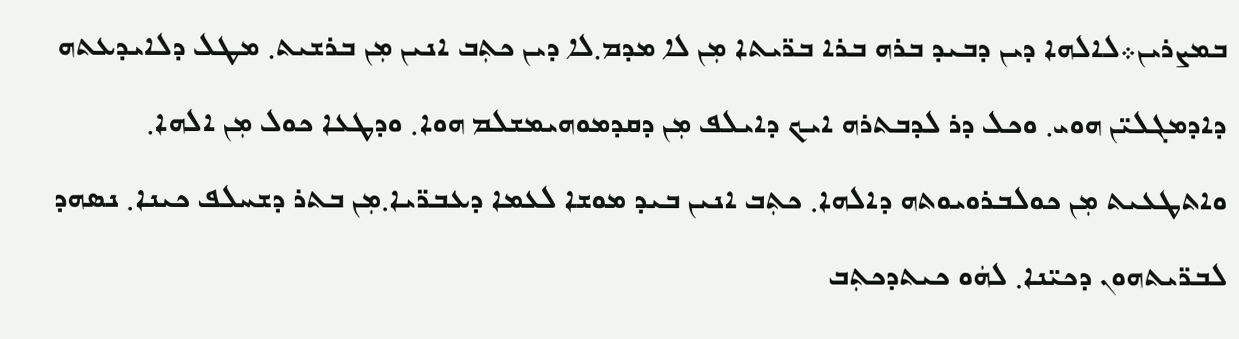ܒܡܨܪܝܢ܀ܠܐܠܗܐ ܕܝܢ ܕܒܝܕ ܒܪܗ ܒܪܐ ܒܪ̈ܝܬܐ ܡܼܢ ܠܐ ܡܕܡ܂ܠܐ ܕܝܢ ܟܬܼܒ ܐܢܝܢ ܡܼܢ ܒܪܫܝܬ܂ ܡܛܠ ܕܠܐܝܕܥܬܗ ܕܐܕܡܓܠܝ̈ܢ ܗܘܝ܂ ܘܟܠ ܕܪ ܠܕܒܬܪܗ ܐܝܟ ܕܐܝܠܦ ܡܼܢ ܕܩܕܡܘܗܝܡܫܠܡ ܗܘܐ܂ ܘܕܛܥܐ ܟܘܠ ܡܼܢ ܐܠܗܐ܂ ܘܐܬܛܥܝܬ ܡܼܢ ܟܘܠܒܪܘܝܘܬܗ ܕܐܠܗܐ܂ ܟܬܼܒ ܐܢܝܢ ܒܝܕ ܡܘܫܐ ܠܥܡܐ ܕܥܒܪ̈ܝܐ܂ܡܼܢ ܒܬܪ ܕܫܚܠܦ ܟܝܢܐ܂ ܢܣܗܕ ܠܒܪ̈ܝܬܗܘܢ ܕܟܝ̈ܢܐ܂ ܠܗܿܘ ܟܝܬܕܟܬܼܒ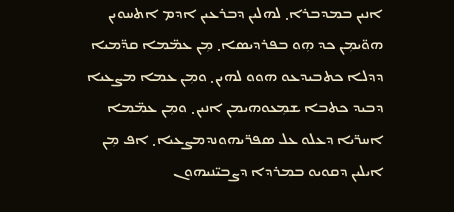ܐܢܝܢ ܒܡܕܒܪܐ܂ ܠܗܠܝܢ ܕܒܪܥܝܢ ܐܕܡ ܐܬܚܘܝܢ ܗܘ̈ܝܡܼܢ ܟܕ ܗܼܘ ܒܦܪܕܝܣܐ܂ ܡܼܢ ܥܡ̈ܡܐ ܩܕ̈ܡܝܐ ܕܕܠܐ ܟܬܒܝܕܥܘ ܗܘܘ ܠܗܝܢ܂ ܘܡܼܢ ܥܡܐ ܡܨܥܝܐ ܕܒܝܕ ܟܬܒܐ ܫܡܼܥܘܗܝܡܢ ܐܢܝܢ܂ ܘܡܼܢ ܥܡ̈ܡܐ ܐܚܪ̈ܝܐ ܕܥܠܘ ܥܠ ܣܦܪ̈ܝܗܘܢܕܡܨܥܝܐ܂ ܐܦ ܡܼܢ ܐܝܠܝܢ ܕܩܘܝܘ ܒܡܪܕܐ ܕܨܒܝ̈ܢܝܗܘܢ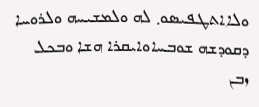ܘܠܐܐܬܛܦܝܣܘ܂ ܠܗ ܘܠܡܫܝܚܗ ܘܠܪܘܚܐ ܕܩܘܕܫܗ ܫܘܒܚܐܘܐܝܩܪܐ ܗܫܐ ܘܒܟܠ ܙܒܢ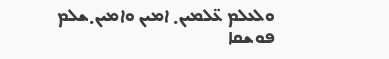ܘܠܥܠܡ ܥ̈ܠܡܝܢ܂ ܐܡܝܢ ܘܐܡܝܢ܂ܫܠܡ ܦܘܫܩܐ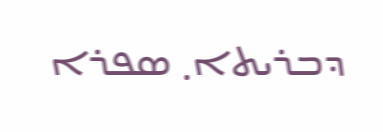ܕܒܪܝܬܐ܂ ܣܦܪܐ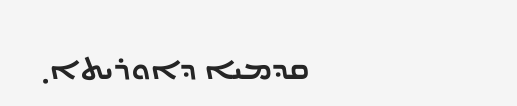ܩܕܡܝܐ ܕܐܘܪܝܬܐ܂